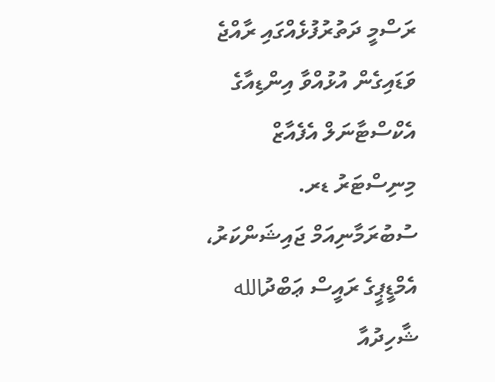ރަސްމީ ދަތުރުފުޅެއްގައި ރާއްޖެ ވަޑައިގެން އުޅުއްވާ އިންޑިއާގެ އެކްސްޓާނަލް އެފެއާޒް މިނިސްޓަރު ޑރ. ސުބުރަމާނިއަމް ޖައިޝަންކަރު، އެމްޑީޕީގެ ރައީސް ޢަބްދުالله ޝާހިދުއާ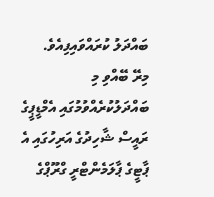ބައްދަލު ކުރައްވައިފިއެވެ.
މިރޭ ބޭއްވި މި ބައްދަލުކުރެއްވުމުގައި އެމްޑީޕީގެ ރައީސް ޝާހިދުގެ އަރިހުގައި އެ ޕާޓީގެ ޕާލަމެންޓްރީ ގްރޫޕްގެ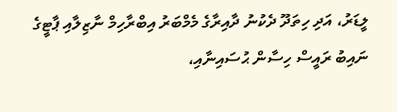ލީޑަރު، އަދި ހިތަދޫ ދެކުނު ދާއިރާގެ މެމްބަރު އިބްރާހިމް ނާޒިލާއި ޕާޓީގެ ނައިބު ރައީސް ހިސާން ޙުސައިނާއި،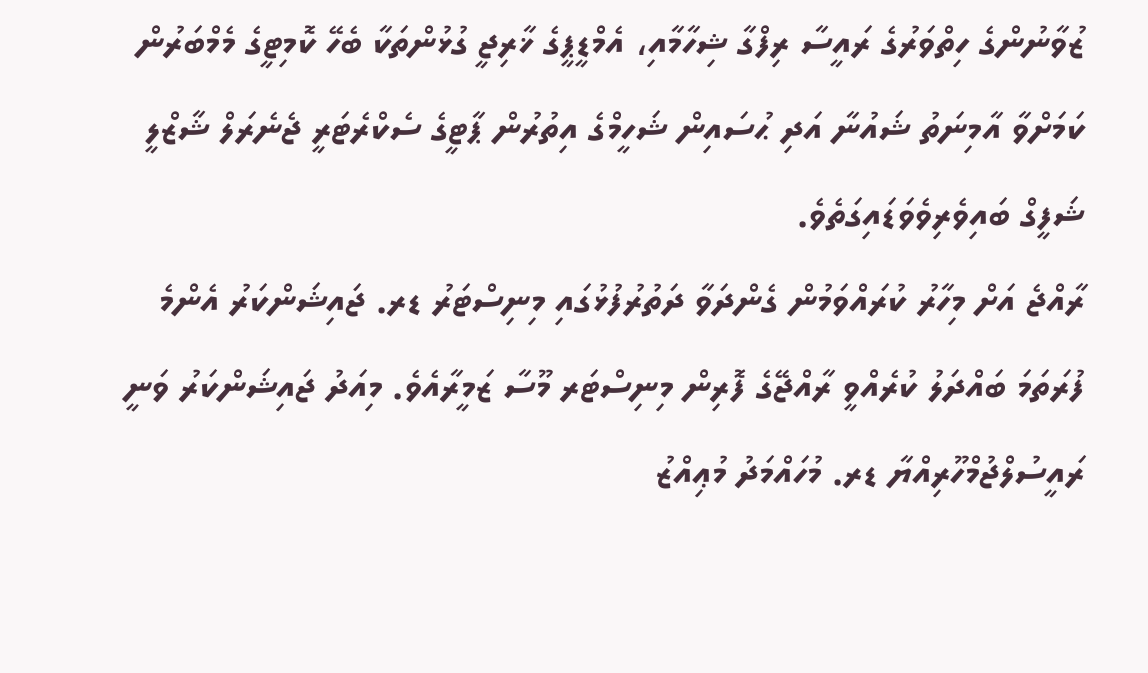ޒުވާނުންގެ ހިތްވަރުގެ ރައީސާ ރިފްގާ ޝިހާމާއި، އެމްޑީޕީގެ ޚާރިޖީ ގުޅުންތަކާ ބެހޭ ކޮމިޓީގެ މެމްބަރުން ކަމަށްވާ އާމިނަތު ޝައުނާ އަދި ޙުސައިން ޝަހީމްގެ އިތުރުން ޕާޓީގެ ސެކްރެޓަރީ ޖެނެރަލް ޝާޒްލީ ޝަފީގް ބައިވެރިވެވަޑައިގަތެވެ.
ރާއްޖެ އަށް މިހާރު ކުރައްވަމުން ގެންދަވާ ދަތުރުފުޅުގައި މިނިސްޓަރު ޑރ. ޖައިޝަންކަރު އެންމެ ފުރަތަމަ ބައްދަލު ކުރެއްވީ ރާއްޖޭގެ ފޮރިން މިނިސްޓަރ މޫސާ ޒަމީރާއެވެ. މިއަދު ޖައިޝަންކަރު ވަނީ ރައީސުލްޖުމްހޫރިއްޔާ ޑރ. މުހައްމަދު މުޢިއްޒު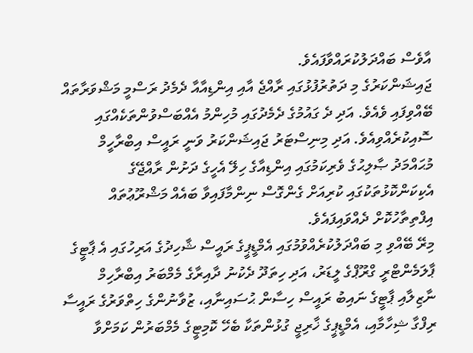އާވެސް ބައްދަލުކުރައްވާފައެވެ.
ޖައިޝަންކަރުގެ މި ދަތުރުފުޅުގައި ރާއްޖެ އާއި އިންޑިއާއާ ދެމެދު ރަސްމީ މަޝްވަރާތައް ބޭއްވިފައި ވެއެވެ. އަދި ދެ ގައުމުގެ ދެމެދުގައި މުހިންމު އެއްބަސްވުންތަކެއްގައި ސޮއިކުރެއްވިއެވެ. އަދި މިނިސްޓަރު ޖައިޝަންކަރު ވަނީ ރައީސް އިބްރާހީމް މުޙައްމަދު ޞާލިޙުގެ ވެރިކަމުގައި އިންޑިއާގެ ހިލޭ އެހީގެ ދަށުން ރާއްޖޭގެ އެކިކަންކޮޅުތަކުގައި ކުރިއަށް ގެންގޮސް ނިންމާފައިވާ ބައެއް މަޝްރޫޢުތައް އިފްތިތާހުކޮށް ދެއްވައިފައެވެ.
މިރޭ ބޭއްވި މި ބައްދަލުކުރެއްވުމުގައި އެމްޑީޕީގެ ރައީސް ޝާހިދުގެ އަރިހުގައި އެ ޕާޓީގެ ޕާލަމެންޓްރީ ގްރޫޕްގެ ލީޑަރު، އަދި ހިތަދޫ ދެކުނު ދާއިރާގެ މެމްބަރު އިބްރާހިމް ނާޒިލާއި ޕާޓީގެ ނައިބު ރައީސް ހިސާން ޙުސައިނާއި، ޒުވާނުންގެ ހިތްވަރުގެ ރައީސާ ރިފްގާ ޝިހާމާއި، އެމްޑީޕީގެ ޚާރިޖީ ގުޅުންތަކާ ބެހޭ ކޮމިޓީގެ މެމްބަރުން ކަމަށްވާ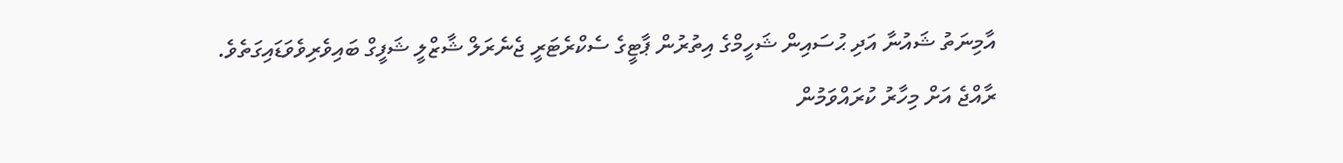އާމިނަތު ޝައުނާ އަދި ޙުސައިން ޝަހީމްގެ އިތުރުން ޕާޓީގެ ސެކްރެޓަރީ ޖެނެރަލް ޝާޒްލީ ޝަފީގް ބައިވެރިވެވަޑައިގަތެވެ.
ރާއްޖެ އަށް މިހާރު ކުރައްވަމުން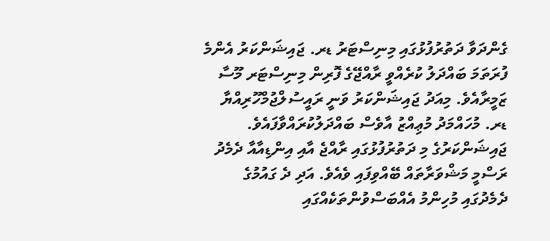ގެންދަވާ ދަތުރުފުޅުގައި މިނިސްޓަރު ޑރ. ޖައިޝަންކަރު އެންމެ ފުރަތަމަ ބައްދަލު ކުރެއްވީ ރާއްޖޭގެ ފޮރިން މިނިސްޓަރ މޫސާ ޒަމީރާއެވެ. މިއަދު ޖައިޝަންކަރު ވަނީ ރައީސުލްޖުމްހޫރިއްޔާ ޑރ. މުހައްމަދު މުޢިއްޒު އާވެސް ބައްދަލުކުރައްވާފައެވެ.
ޖައިޝަންކަރުގެ މި ދަތުރުފުޅުގައި ރާއްޖެ އާއި އިންޑިއާއާ ދެމެދު ރަސްމީ މަޝްވަރާތައް ބޭއްވިފައި ވެއެވެ. އަދި ދެ ގައުމުގެ ދެމެދުގައި މުހިންމު އެއްބަސްވުންތަކެއްގައި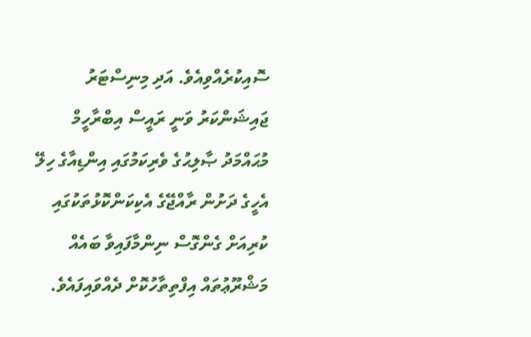ސޮއިކުރެއްވިއެވެ. އަދި މިނިސްޓަރު ޖައިޝަންކަރު ވަނީ ރައީސް އިބްރާހީމް މުޙައްމަދު ޞާލިޙުގެ ވެރިކަމުގައި އިންޑިއާގެ ހިލޭ އެހީގެ ދަށުން ރާއްޖޭގެ އެކިކަންކޮޅުތަކުގައި ކުރިއަށް ގެންގޮސް ނިންމާފައިވާ ބައެއް މަޝްރޫޢުތައް އިފްތިތާހުކޮށް ދެއްވައިފައެވެ.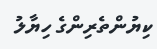ކިޔުންތެރިންގެ ހިޔާލު